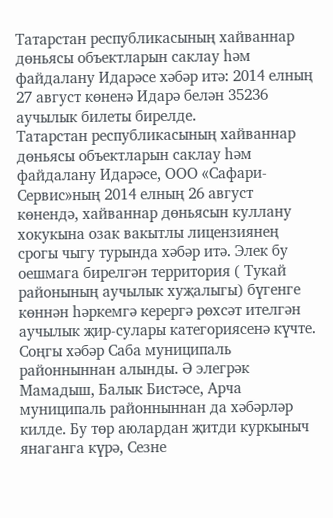Татарстан республикасының хайваннар дөньясы объектларын саклау һәм файдалану Идарәсе хәбәр итә: 2014 елның 27 август көненә Идарә белән 35236 аучылык билеты бирелде.
Татарстан республикасының хайваннар дөньясы объектларын саклау һәм файдалану Идарәсе, ООО «Сафари-Сервис»ның 2014 елның 26 август көнендә, хайваннар дөньясын куллану хокукына озак вакытлы лицензиянең срогы чыгу турында хәбәр итә. Элек бу оешмага бирелгән территория ( Тукай районының аучылык хуҗалыгы) бүгенге көннән һәркемгә керергә рөхсәт ителгән аучылык җир-сулары категориясенә күчте.
Соңгы хәбәр Саба муниципаль районныннан алынды. Ә элегрәк Мамадыш, Балык Бистәсе, Арча муниципаль районныннан да хәбәрләр килде. Бу төр аюлардан җитди куркыныч янаганга күрә, Сезне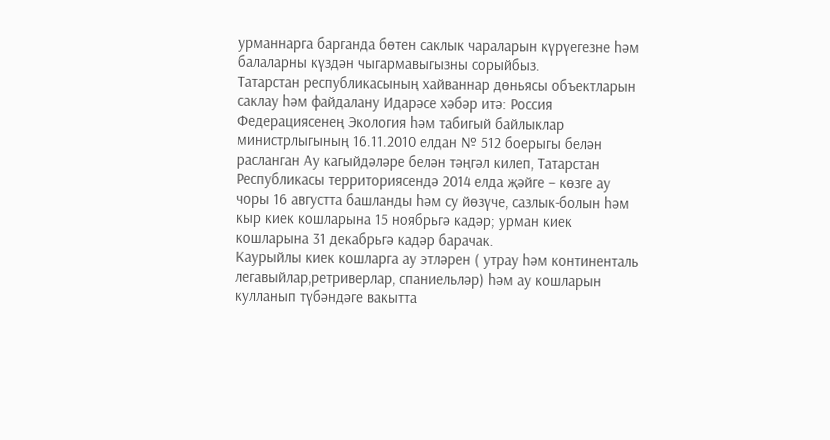урманнарга барганда бөтен саклык чараларын күрүегезне һәм балаларны күздән чыгармавыгызны сорыйбыз.
Татарстан республикасының хайваннар дөньясы объектларын саклау һәм файдалану Идарәсе хәбәр итә: Россия Федерациясенең Экология һәм табигый байлыклар министрлыгының 16.11.2010 елдан № 512 боерыгы белән расланган Ау кагыйдәләре белән тәңгәл килеп, Татарстан Республикасы территориясендә 2014 елда җәйге – көзге ау чоры 16 августта башланды һәм су йөзүче, сазлык-болын һәм кыр киек кошларына 15 ноябрьгә кадәр; урман киек кошларына 31 декабрьгә кадәр барачак.
Каурыйлы киек кошларга ау этләрен ( утрау һәм континенталь легавыйлар,ретриверлар, спаниельләр) һәм ау кошларын кулланып түбәндәге вакытта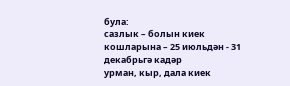була:
сазлык – болын киек кошларына – 25 июльдән - 31 декабрьгә кадәр
урман, кыр, дала киек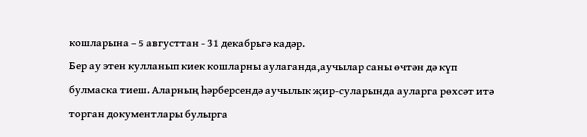кошларына – 5 августтан - 31 декабрьгә кадәр.
Бер ау этен кулланып киек кошларны аулаганда,аучылар саны өчтән дә күп булмаска тиеш. Аларның һәрберсендә аучылык җир-суларында ауларга рөхсәт итә торган документлары булырга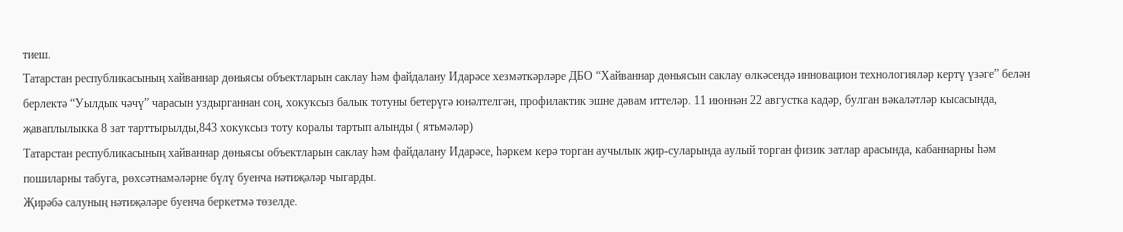тиеш.
Татарстан республикасының хайваннар дөньясы объектларын саклау һәм файдалану Идарәсе хезмәткәрләре ДБО “Хайваннар дөньясын саклау өлкәсендә инновацион технологияләр кертү үзәге” белән берлектә “Уылдык чәчү” чарасын уздырганнан соң, хокуксыз балык тотуны бетерүгә юнәлтелгән, профилактик эшне дәвам иттеләр. 11 июннән 22 августка кадәр, булган вәкаләтләр кысасында, җаваплылыкка 8 зат тарттырылды,843 хокуксыз тоту коралы тартып алынды ( ятьмәләр)
Татарстан республикасының хайваннар дөньясы объектларын саклау һәм файдалану Идарәсе, һәркем керә торган аучылык җир-суларында аулый торган физик затлар арасында, кабаннарны һәм пошиларны табуга, рөхсәтнамәләрне бүлү буенча нәтиҗәләр чыгарды.
Җирәбә салуның нәтиҗәләре буенча беркетмә төзелде.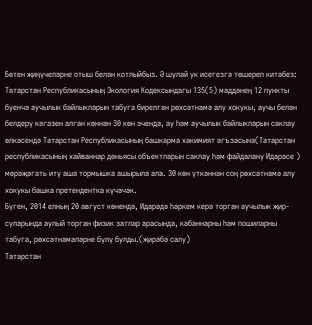Бөтен җиңүчеләрне отыш белән котлыйбыз. Ә шулай ук исегезгә төшереп китәбез: Татарстан Республикасының Экология Кодексындагы 135(5) маддәнең 12 пункты буенча аучылык байлыкларын табуга бирелгән рөхсәтнамә алу хокукы, аучы белән белдерү кәгазен алган көннән 30 көн эчендә, ау һәм аучылык байлыкларын саклау өлкәсендә Татарстан Республикасының башкарма хакимият әгъзасына(Татарстан республикасының хайваннар дөньясы объектларын саклау һәм файдалану Идарәсе ) мөрәҗәгать итү аша тормышка ашырыла ала. 30 көн үткәннән соң рөхсәтнамә алу хокукы башка претендентка күчәчәк.
Бүген, 2014 елның 20 август көнендә, Идарәдә һәркем керә торган аучылык җир-суларында аулый торган физик затлар арасында, кабаннарны һәм пошиларны табуга, рөхсәтнамәләрне бүлү булды.(җирәбә салу)
Татарстан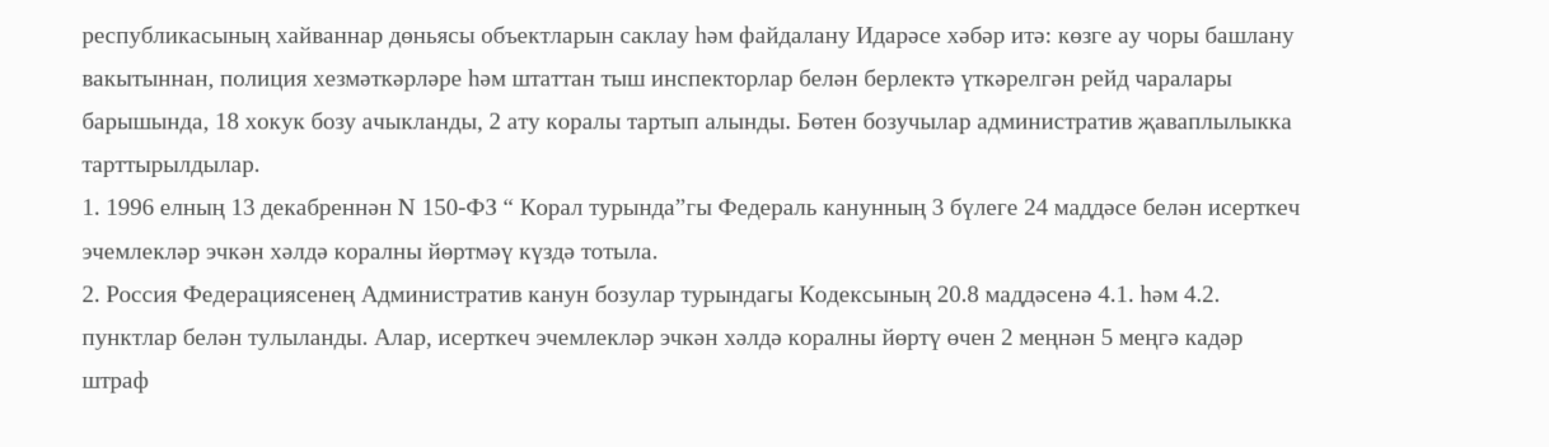республикасының хайваннар дөньясы объектларын саклау һәм файдалану Идарәсе хәбәр итә: көзге ау чоры башлану вакытыннан, полиция хезмәткәрләре һәм штаттан тыш инспекторлар белән берлектә үткәрелгән рейд чаралары барышында, 18 хокук бозу ачыкланды, 2 ату коралы тартып алынды. Бөтен бозучылар административ җаваплылыкка тарттырылдылар.
1. 1996 елның 13 декабреннән N 150-ФЗ “ Корал турында”гы Федераль канунның 3 бүлеге 24 маддәсе белән исерткеч эчемлекләр эчкән хәлдә коралны йөртмәү күздә тотыла.
2. Россия Федерациясенең Административ канун бозулар турындагы Кодексының 20.8 маддәсенә 4.1. һәм 4.2. пунктлар белән тулыланды. Алар, исерткеч эчемлекләр эчкән хәлдә коралны йөртү өчен 2 меңнән 5 меңгә кадәр штраф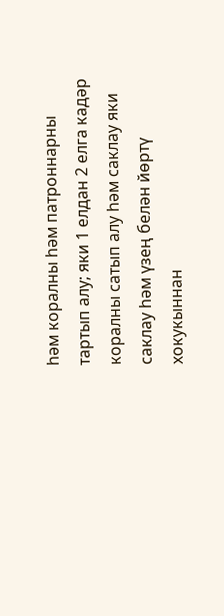һәм коралны һәм патроннарны тартып алу; яки 1 елдан 2 елга кадәр коралны сатып алу һәм саклау яки саклау һәм үзең белән йөртү хокукыннан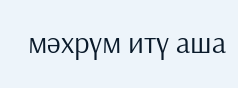мәхрүм итү аша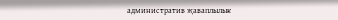административ җаваплылык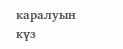каралуын күз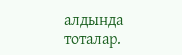алдында тоталар.